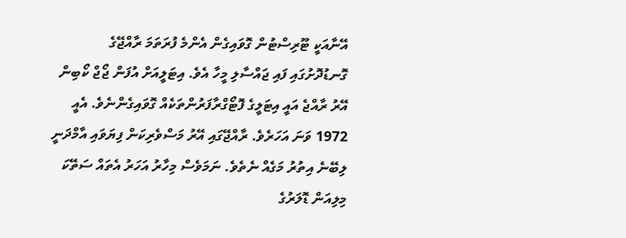އޭނާއަކީ ޓޫރިސްޓުން ގޮވައިގެން އެންމެ ފުރަތަމަ ރާއްޖޭގެ ގޮނޑުދޮށުގައި ފައި ޖައްސާލި މީހާ އެވެ. އިޓަލީއަށް އުފަން ޖޯޖް ކޯބިން އޭރު ރާއްޖެ އައީ އިޓަލީގެ ފޮޓޯގްރާފަރުންތަކެއް ގޮވައިގެންނެވެ. އެއީ 1972 ވަނަ އަހަރެވެ. ރާއްޖޭގައި އޭރު މަސްވެރިކަން ފިޔަވައި އާމްދަނީ ލިބޭނެ އިތުރު މަގެއް ނެތެވެ. ނަމަވެސް މިހާރު އަހަރު އެތައް ސަތޭކަ މިލިއަން ޑޮލަރުގެ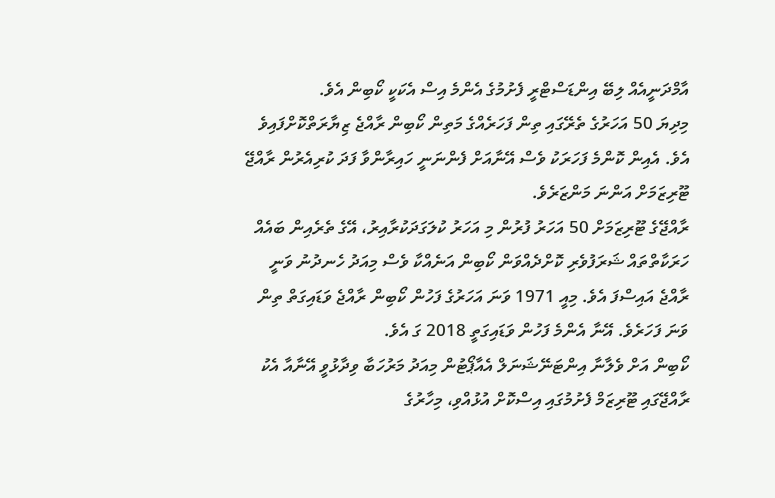އާމްދަނީއެއް ލިބޭ އިންޑަސްޓްރީ ފެށުމުގެ އެންމެ އިސް އެކަކީ ކޯބިން އެވެ.
މިދިޔަ 50 އަހަރުގެ ތެރޭގައި ތިން ފަހަރެއްގެ މަތިން ކޯބިން ރާއްޖެ ޒިޔާރަތްކޮށްފައިވެ އެވެ. އެއިން ކޮންމެ ފަހަރަކު ވެސް އޭނާއަށް ފެންނަނީ ހައިރާންވާ ފަދަ ކުރިއެރުން ރާއްޖޭ ޓޫރިޒަމަށް އަންނަ މަންޒަރެވެ.
ރާއްޖޭގެ ޓޫރިޒަމަށް 50 އަހަރު ފުރުން މި އަހަރު ކުލަގަދަކުރާއިރު، އޭގެ ތެރެއިން ބައެއް ހަރަކާތްތައް ޝަރަފުވެރި ކޮށްދެއްވަން ކޯބިން އަނެއްކާ ވެސް މިއަދު ހެނދުނު ވަނީ ރާއްޖެ އައިސްފަ އެވެ. މިއީ 1971 ވަނަ އަހަރުގެ ފަހުން ކޯބިން ރާއްޖެ ވަޑައިގަތް ތިން ވަނަ ފަހަރެވެ. އޭނާ އެންމެ ފަހުން ވަޑައިގަތީ 2018 ގަ އެވެ.
ކޯބިން އަށް ވެލާނާ އިންޓަނޭޝަނަލް އެއާޕޯޓުން މިއަދު މަރުހަބާ ވިދާޅުވީ އޭނާއާ އެކު ރާއްޖޭގައި ޓޫރިޒަމް ފެށުމުގައި އިސްކޮށް އުޅުއްވި، މިހާރުގެ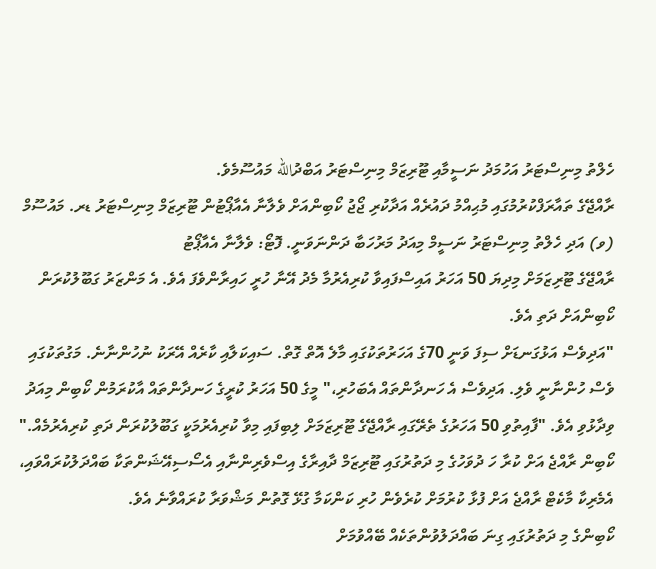ހެލްތު މިނިސްޓަރު އަހުމަދު ނަސީމާއި ޓޫރިޒަމް މިނިސްޓަރު އަބްދުالله މައުސޫމެވެ.
ރާއްޖޭގެ ތައާރަފްކުރުމުގައި މުޙިއްމު ދައުރެއް އަދާކުރި ޖޯޖު ކޯބިންއަށް ވެލާނާ އެއާޕޯޓުން ޓޫރިޒަމް މިނިސްޓަރު ޑރ. މައުސޫމް (ވ) އަދި ހެލްތު މިނިސްޓަރު ނަސީމް މިއަދު މަރުހަބާ ދަންނަވަނީ. ފޮޓޯ: ވެލާނާ އެއާޕޯޓު
ރާއްޖޭގެ ޓޫރިޒަމަށް މިދިޔަ 50 އަހަރު އައިސްފައިވާ ކުރިއެރުމާ މެދު އޭނާ ހުރީ ހައިރާންވެފަ އެވެ. އެ މަންޒަރު ގަބޫލުކުރަން ކޯބިންއަށް ދަތި އެވެ.
"އަދިވެސް އަޅުގަނޑަށް ސިފަ ވަނީ 70ގެ އަހަރުތަކުގައި މާލެ އޮތް ގޮތް. ސައިކަލާއި ކާރެއް އޭރަކު ނުހުންނާނެ. މަގުތަކުގައި ވެސް ހުންނާނީ ވެލި. އަދިވެސް އެ ހަނދާންތައް އެބަހުރި،" މީގެ 50 އަހަރު ކުރީގެ ހަނދާންތައް އާކުރަމުން ކޯބިން މިއަދު ވިދާޅުވި އެވެ. "ފާއިތުވި 50 އަހަރުގެ ތެރޭގައި ރާއްޖޭގެ ޓޫރިޒަމަށް ލިބިފައި މިވާ ކުރިއެރުމަކީ ގަބޫލުކުރަން ދަތި ކުރިއެރުމެއް."
ކޯބިން ރާއްޖެ އަށް ކުރާ ހަ ދުވަހުގެ މި ދަތުރުގައި ޓޫރިޒަމް ދާއިރާގެ އިސްވެރިންނާއި އެސޯސިއޭޝަންތަކާ ބައްދަލުކުރައްވައި، އެމެރިކާ މާކެޓް ރާއްޖެ އަށް ފުޅާ ކުރުމަށް ކުރެވެން ހުރި ކަންކަމާ ގުޅޭ ގޮތުން މަޝްވަރާ ކުރައްވާނެ އެވެ.
ކޯބިންގެ މި ދަތުރުގައި ގިނަ ބައްދަލުވުންތަކެއް ބޭއްވުމަށް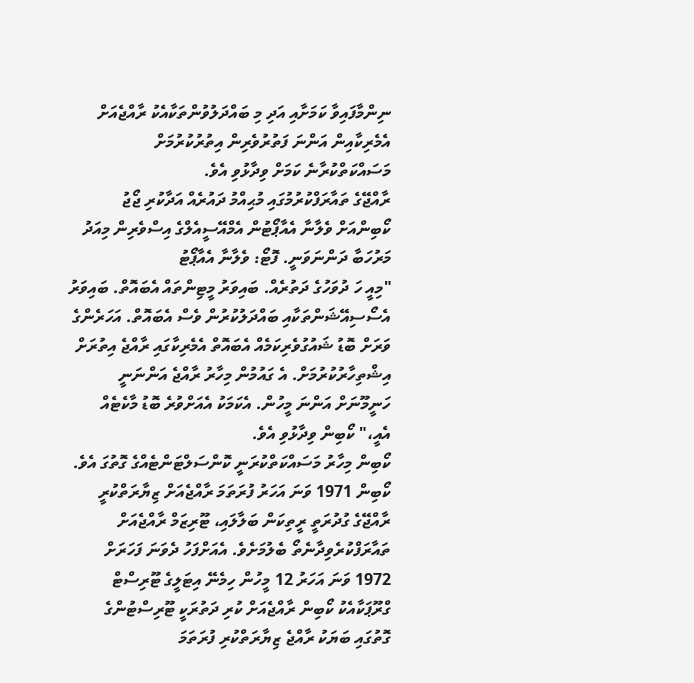ނިންމާފައިވާ ކަމަށާއި އަދި މި ބައްދަލުވުންތަކާއެކު ރާއްޖެއަށް އެމެރިކާއިން އަންނަ ފަތުރުވެރިން އިތުރުކުރުމަށް މަސައްކަތްކުރާނެ ކަމަށް ވިދާޅުވި އެވެ.
ރާއްޖޭގެ ތައާރަފްކުރުމުގައި މުޙިއްމު ދައުރެއް އަދާކުރި ޖޯޖު ކޯބިންއަށް ވެލާނާ އެއާޕޯޓުން އެމްއޭސީއެލްގެ އިސްވެރިން މިއަދު މަރުހަބާ ދަންނަވަނީ. ފޮޓޯ: ވެލާނާ އެއާޕޯޓު
"މިއީ ހަ ދުވަހުގެ ދަތުރެއް. ބައިވަރު މީޓިންތައް އެބައޮތް. ބައިވަރު އެސޯސިއޭޝަންތަކާއި ބައްދަލުކުރުން ވެސް އެބައޮތް. އަހަރެންގެ ވަރަށް ބޮޑު ޝައުގުވެރިކަމެއް އެބައޮތް އެމެރިކާގައި ރާއްޖެ އިތުރަށް އިޝްތިހާރުކުރުމަށް. އެ ގައުމުން މިހާރު ރާއްޖެ އަންނަނީ ހަނީމޫނަށް އަންނަ މީހުން. އެކަމަކު އެއަށްވުރެ ބޮޑު މާކެޓެއް އެއީ،" ކޯބިން ވިދާޅުވި އެވެ.
ކޯބިން މިހާރު މަސައްކަތްކުރަނީ ކޮންސަލްޓަންޓެއްގެ ގޮތުގަ އެވެ.
ކޯބިން 1971 ވަނަ އަހަރު ފުރަތަމަ ރާއްޖެއަށް ޒިޔާރަތްކުރީ ރާއްޖޭގެ ގުދުރަތީ ރީތިކަން ބަލާލައި، ޓޫރިޒަމް ރާއްޖެއަށް ތައާރަފްކުރެވިދާނެތޯ ބެލުމަށެވެ. އެއަށްފަހު ދެވަނަ ފަހަރަށް 1972 ވަނަ އަހަރު 12 މީހުން ހިމެނޭ އިޓަލީގެ ޓޫރިސްޓް ގްރޫޕަކާއެކު ކޯބިން ރާއްޖެއަށް ކުރި ދަތުރަކީ ޓޫރިސްޓުންގެ ގޮތުގައި ބަޔަކު ރާއްޖެ ޒިޔާރަތްކުރި ފުރަތަމަ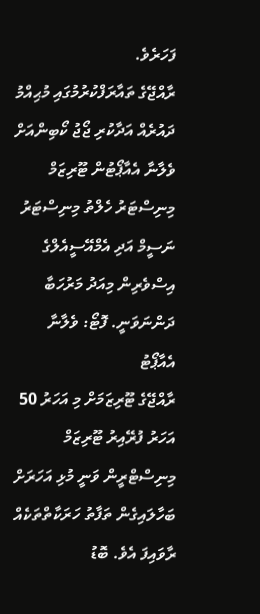ފަހަރެވެ.
ރާއްޖޭގެ ތައާރަފްކުރުމުގައި މުޙިއްމު ދައުރެއް އަދާކުރި ޖޯޖު ކޯބިންއަށް ވެލާނާ އެއާޕޯޓުން ޓޫރިޒަމް މިނިސްޓަރު ހެލްތު މިނިސްޓަރު ނަސީމް އަދި އެމްއޭސީއެލްގެ އިސްވެރިން މިއަދު މަރުހަބާ ދަންނަވަނީ. ފޮޓޯ: ވެލާނާ އެއާޕޯޓު
ރާއްޖޭގެ ޓޫރިޒަމަށް މި އަހަރު 50 އަހަރު ފުރޭއިރު ޓޫރިޒަމް މިނިސްޓްރީން ވަނީ މުޅި އަހަރަށް ބަހާލައިގެން ތަފާތު ހަރަކާތްތަކެއް ރާވައިފަ އެވެ. ބޮޑު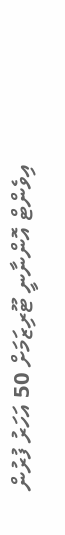އިވެންޓް އޮންނާނީ ޓޫރިޒަމަށް 50 އަހަރު ފުރުން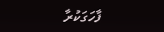ފާހަގަކުރާ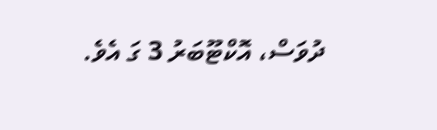ދުވަސް، އޮކްޓޫބަރު 3 ގަ އެވެ.